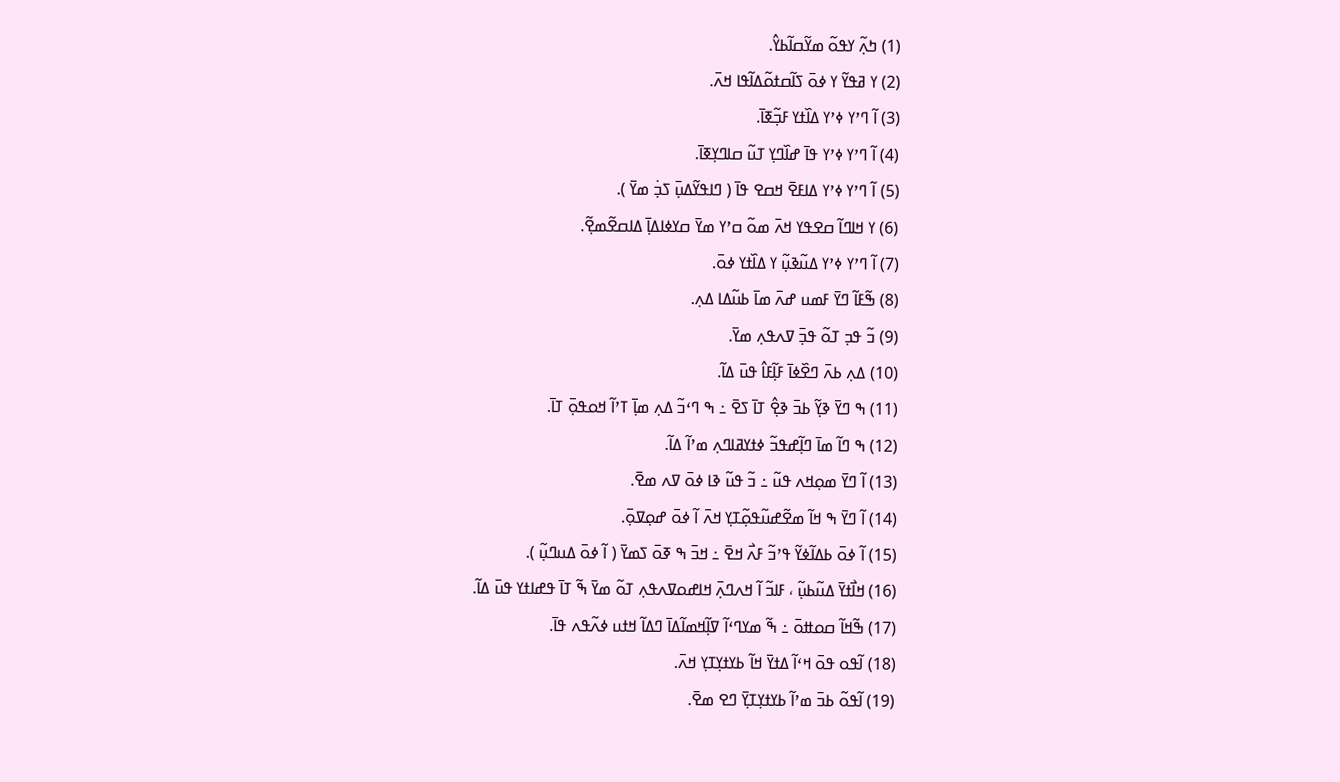(1) ߤߍ߲߬ ߌߟߋ߬ ߘߌ߬ߛߊ߬ߕߌ߮.
(2) ߌ ߥߟߌ߬ ߌ ߦߋ߫ ߖߊ߬ߛߙߋ߬ߡߊ߬ߟߊ ߞߍ߫.
(3) ߊ߬ ߣߴߌ ߦߴߌ ߡߊ߰ߙߌ ߓߏ߲߬ߧߊ߫.
(4) ߊ߬ ߣߴߌ ߦߴߌ ߟߊ߫ ߝߊ߰ߣߌ߲ ߠߎ߬ ߛߊߣߌ߲ߧߊ߫.
(5) ߊ߬ ߣߴߌ ߦߴߌ ߡߊߓߐ߫ ߞߛߐ ߟߊ߫ ( ߣߊߟߌ߬ߡߎ߲߫ ߖߏ߲߭ ߘߌ߫ ).
(6) ߌ ߞߊߣߊ߬ ߛߐߟߌ ߞߍ߫ ߘߋ߬ ߛߴߌ ߘߌ߫ ߛߌߦߊߡߊ߲߫ ߡߊߛߐ߬ߘߐ߲߬.
(7) ߊ߬ ߣߴߌ ߦߴߌ ߡߎ߬ߢߎ߲߬ ߌ ߡߊ߰ߙߌ ߦߋ߫.
(8) ߒ߬ߓߊ߬ ߣߌ߫ ߓߘߎ ߝߍ߫ ߘߊ߫ ߕߎ߬ߡߊ ߡߍ߲.
(9) ߏ߬ ߟߏ߲ ߠߋ߬ ߟߏ߲߫ ߜߍߟߍ߲ ߘߌ߫.
(10) ߡߍ߲ ߕߍ߫ ߣߐ߰ߦߊ߫ ߓߊ߲߬ߓߊ߮ ߟߎ߫ ߡߊ߬.
(11) ߒ ߣߌ߫ ߢߌ߲߬ ߕߏ߫ ߢߐ߲߮ ߠߊ߫ ߖߐ߫ ߸ ߒ ߣߵߏ߬ ߡߍ߲ ߘߊ߲߫ ߠߴߊ߬ ߞߋߟߋ߲߫ ߠߊ߫.
(12) ߒ ߣߊ߬ ߘߊ߫ ߣߊ߲߬ߝߟߏ߬ ߦߙߌߥߊߣߍ߲ ߘߴߊ߬ ߡߊ߬.
(13) ߊ߬ ߣߌ߫ ߘߋ߲ߞߍ ߟߎ߬ ߸ ߏ߬ ߟߎ߬ ߢߊ ߦߋ߫ ߜߍ ߘߐ߫.
(14) ߊ߬ ߣߌ߫ ߒ ߞߊ߬ ߘߐ߬ߝߎ߬ߟߋ߲߬ߠߌ߲ ߞߍ߫ ߊ߬ ߦߋ߫ ߝߋ߲ߜߋ߲߫.
(15) ߊ߬ ߦߋ߫ ߕߡߊ߬ߦߌ߬ ߟߴߏ߬ ߓߍ߯ ߞߐ߫ ߸ ߞߏ߫ ߒ ߧߋ߫ ߖߘߌ߫ ( ߊ߬ ߦߋ߫ ߡߎߣߎ߲߬ ).
(16) ߞߊ߯ߙߌ߫ ߡߎ߬ߕߎ߲߬ ، ߓߊߏ߬ ߊ߬ ߞߍߣߍ߲߫ ߞߊߝߋߜߍߟߍ߲ ߠߋ߬ ߘߌ߫ ߒ߬ ߠߊ߫ ߟߝߊߙߌ ߟߎ߫ ߡߊ߬.
(17) ߒ߬ߞߊ߬ ߛߋߚߋ߫ ߸ ߒ߬ ߘߌߣߵߊ߬ ߜߊ߲߬ߞߘߊ߬ߡߊ߫ ߣߡߊ߬ ߞߙߎ ߦߍ߬ߟߍ ߟߊ߫.
(18) ߊ߬ߟߋ ߟߋ߫ ߞߵߊ߬ ߡߙߌ߫ ߞߊ߬ ߕߌߙߌ߲ߠߌ߲ ߞߍ߫.
(19) ߊ߬ߟߋ߬ ߕߏ߫ ߘߴߊ߬ ߕߌߙߌ߲ߠߌ߲߫ ߣߐ ߘߐ߫.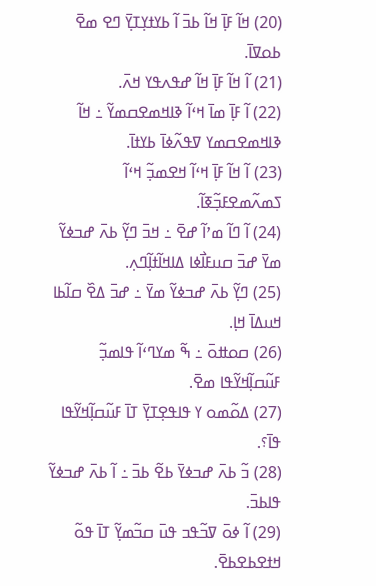(20) ߞߊ߬ ߓߊ߲߫ ߞߊ߬ ߕߏ߫ ߊ߬ ߕߌߙߌ߲ߠߌ߲߫ ߣߐ ߘߐ߫ ߕߋߜߊ߫.
(21) ߊ߬ ߞߊ߬ ߓߊ߲߫ ߞߊ߬ ߝߟߍߟߌ ߞߍ߫.
(22) ߊ߬ ߓߊ߲߫ ߘߊ߫ ߞߵߊ߬ ߢߊߞߘߐߛߘߌ߬ ߸ ߞߊ߬ ߢߊߞߘߐߛߘߌ ߜߟߍ߬ߦߊ߫ ߕߌߙߊ߫.
(23) ߊ߬ ߞߊ߬ ߓߊ߲߫ ߞߵߊ߬ ߞߐߘߏ߲߬ ߞߵߊ߬ ߖߘߍ߬ߘߐߓߏ߲߬ߧߊ߬.
(24) ߊ߬ ߣߊ߬ ߘߴߊ߬ ߝߐ߫ ߸ ߞߏ߫ ߣߌ߲߬ ߕߍ߫ ߝߏߦߌ߬ ߘߌ߫ ߝߏ߫ ߛߎߓߊ߯ߦߊ ߡߊߞߊ߬ߙߊ߲߬ߣߍ߲.
(25) ߣߌ߲߬ ߕߍ߫ ߝߏߦߌ߬ ߘߌ߫ ߸ ߝߏ߫ ߡߐ߰ ߛߊ߬ߕߊ ߞߎߡߊ߫ ߞߊ߲.
(26) ߛߋߚߋ߫ ߸ ߒ߬ ߘߌߣߵߊ߬ ߟߊߘߏ߲߬ ߓߎ߬ߛߊ߲߬ߞߌ߬ߟߊ ߘߐ߫.
(27) ߡߋ߬ߘߋ ߌ ߟߊߟߐ߲ߠߌ߲߫ ߠߊ߫ ߓߎ߬ߛߊ߲߬ߞߌ߬ߟߊ ߟߊ߫؟.
(28) ߏ߬ ߕߍ߫ ߝߏߦߌ߫ ߕߐ߬ ߕߏ߫ ߸ ߊ߬ ߕߍ߫ ߝߏߦߌ߬ ߟߊߕߏ߫.
(29) ߊ߬ ߦߋ߫ ߜߏ߬ߟߏ ߟߎ߫ ߛߏ߬ߘߌ߲߬ ߠߊ߫ ߟߋ߬ ߞߙߐߕߐߕߐ߫.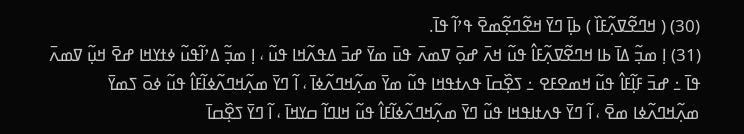(30) ( ߞߣߐ߬ߜߍ߲߬ߓߊ߰ ) ߕߊ߲߫ ߣߌ߫ ߞߐ߬ߣߐ߲߬ߘߐ߫ ߟߴߊ߬ ߟߊ߫.
(31) ߊ߲ ߘߏ߲߬ ߡߊ߫ ߕߊ ߞߣߐ߬ߜߍ߲߬ߓߊ߮ ߟߎ߬ ߞߍ߫ ߝߋ߲߫ ߜߘߍ߫ ߟߎ߫ ߘߌ߫ ߝߏ߫ ߡߟߍ߬ߞߊ ߟߎ߬ ، ߊ߲ ߘߏ߲߬ ߡߴߊ߬ߟߎ߬ ߦߙߌߞߊ ߝߐ߫ ߞߎ߲߬ ߜߘߍ߫ ߟߊ߫ ߸ ߝߏ߫ ߓߊ߲߬ߓߊ߮ ߟߎ߬ ߞߘߐߓߐ ߸ ߖߐ߲߰ߛߊ߫ ߟߍߙߟߞߊ ߟߎ߬ ߘߌ߫ ߘߍ߲߬ߞߣߍ߬ߦߊ߫ ، ߊ߬ ߣߌ߫ ߘߍ߲߬ߞߣߍ߬ߦߊ߬ߓߊ߮ ߟߎ߬ ߦߋ߫ ߖߘߌ߫ ߘߍ߲߬ߞߣߍ߬ߦߊ ߘߐ߫ ، ߊ߬ ߣߌ߫ ߟߍߙߊߟߞߊ ߟߎ߬ ߣߌ߫ ߘߍ߲߬ߞߣߍ߬ߦߊ߬ߓߊ߮ ߟߎ߬ ߞߊߣߊ߬ ߛߌߞߊ߫ ، ߊ߬ ߣߌ߫ ߖߐ߲߰ߛߊ߫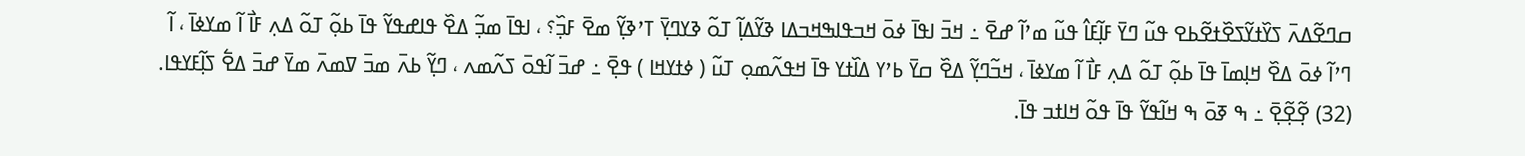ߛߣߐ߬ߡߍ߫ ߖߌ߰ߙߌ߬ߖߐ߰ߙߐ߬ߕߐ ߟߎ߬ ߣߌ߫ ߓߊ߲߬ߓߊ߮ ߟߎ߬ ߘߴߊ߬ ߝߐ߫ ߸ ߞߏ߫ ߊߟߊ߫ ߦߋ߫ ߞߏߟߊߒߞߏߡߊ ߢߌ߬ߡߊ߲߬ ߠߋ߬ ߢߌߣߌ߲߫ ߠߴߢߌ߲߬ ߘߐ߫ ߓߏ߲߰؟ ، ߊߟߊ߫ ߘߏ߲߬ ߡߐ߰ ߟߊߝߟߌ߬ ߟߊ߫ ߕߋ߲߬ ߠߋ߬ ߡߍ߲ ߓߊ߯ ߊ߬ ߘߌߦߊ߫ ، ߊ߬ ߣߴߊ߬ ߦߋ߫ ߡߐ߰ ߞߊ߲ߘߊ߫ ߟߊ߫ ߕߋ߲߬ ߠߋ߬ ߡߍ߲ ߓߊ߯ ߊ߬ ߘߌߦߊ߫ ، ߞߏ߬ߣߌ߲߬ ߡߐ߰ ߛߌ߫ ߕߴߌ ߡߊ߰ߙߌ ߟߊ߫ ߞߟߍ߬ߘߋ߲ ߠߎ߬ ( ߦߙߌߞߊ ) ߟߐ߲߫ ߸ ߝߏ߫ ߊ߬ߟߋ߫ ߖߍ߬ߘߍ ، ߣߌ߲߬ ߕߍ߫ ߘߏ߫ ߜߘߍ߫ ߘߌ߫ ߝߏ߫ ߡߐ߱ ߖߊ߲߬ߓߌߟߊ.
(32) ߐ߲߬ߐ߲߬ߐ߲߫ ߸ ߒ ߧߋ߫ ߒ ߞߊ߬ߟߌ߬ ߟߊ߫ ߟߋ߬ ߞߊߙߏ ߟߊ߫.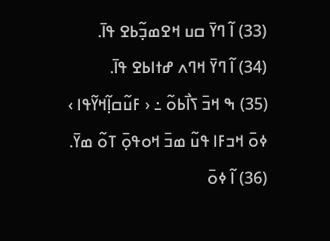(33) ߊ߬ ߣߌ߫ ߛߎ ߞߐߘߏ߲߬ߕߐ ߟߊ߫.
(34) ߊ߬ ߣߌ߫ ߞߣߍ ߝߙߊߕߐ ߟߊ߫.
(35) ߒ ߞߏ߫ ߖߊ߯ߕߋ߬ ߸ ‹ ߓߎ߬ߛߊ߲߬ߞߌ߬ߟߊ › ߦߋ߫ ߞߏߓߊ ߟߎ߬ ߘߏ߫ ߞߋߟߋ߲߫ ߠߋ߬ ߘߌ߫.
(36) ߊ߬ ߦߋ߫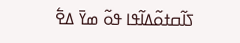ߖߊ߬ߛߙߋ߬ߡߊ߬ߟߊ ߟߋ߬ ߘߌ߫ ߡߐ߱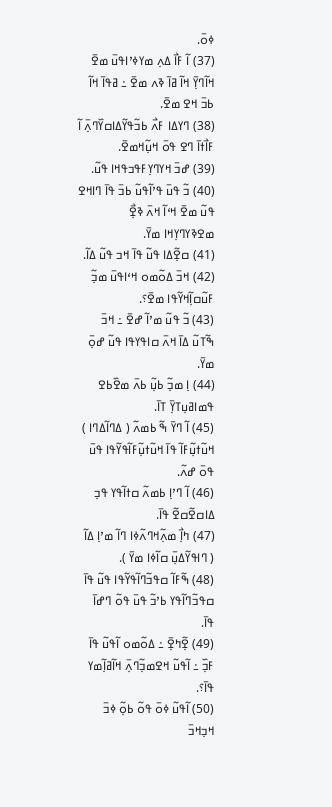ߦߋ߫.
(37) ߊ߬ ߓߊ߯ ߡߍ߲ ߘߌߦߴߊߟߎ߫ ߘߐ߫ ߞߊ߬ߣߌ߲߫ ߞߊ߬ ߥߊ߫ ߢߍ ߘߐ߫ ߸ ߥߟߊ߫ ߞߊ߬ ߕߏ߫ ߞߐ ߘߐ߫.
(38) ߣߌߡߊ ߓߍ߯ ߕߏ߬ߟߌ߬ߡߊߛߌ߰ߣߍ߲߫ ߊ߬ ߓߊ߯ߙߊ߫ ߣߐ ߟߋ߫ ߞߎ߲߬ߞߘߐ߫.
(39) ߝߏ߫ ߞߌߣߌ߲ߓߟߏߟߞߊ ߟߎ߬.
(40) ߏ߬ ߟߎ߫ ߟߴߊ߬ߟߎ߬ ߕߏ߫ ߟߊ߫ ߣߊߞߐ ߟߎ߬ ߘߐ߫ ߞߵߊ߬ ߞߍ߫ ߢߐ߲߯ ߘߐߢߌߣߌ߲ߞߊ ߘߌ߫.
(41) ߛߐ߲߬ߡߊ ߟߎ߬ ߟߊ߫ ߞߏ ߟߎ߬ ߡߊ߬.
(42) ߞߏ߫ ߡߋ߬ߘߋ ߞߵߊߟߎ߫ ߘߏ߲߬ ߓߎ߬ߛߊ߲߬ߞߌ߬ߟߊ ߘߐ߫؟.
(43) ߏ߬ ߟߎ߬ ߘߴߊ߬ ߝߐ߫ ߸ ߞߏ߫ ߒ߬ߠߎ߬ ߡߊ߫ ߞߍ߫ ߛߊߟߌߟߊ ߟߎ߬ ߝߋ߲߫ ߘߌ߫.
(44) ߊ߲ ߘߏ߲߬ ߕߎ߲߬ ߕߍ߫ ߘߐ߰ߕߐ ߟߘߊߥߎ߲ߠߌ߲߫ ߠߊ߫.
(45) ߊ߬ ߣߌ߫ ߒ߬ ߕߘߍ߬ ( ߡߣߊ߬ߡߣߊ ) ߞߎ߬ߙߎ߲߬ߓߊ߬ ߟߊ߫ ߞߎ߬ߙߎ߲߬ߓߊ߬ߟߌ߬ߟߊ ߟߎ߫ ߟߋ߫ ߝߍ߬.
(46) ߊ߬ ߣߴߊ߲ ߕߘߍ߬ ߛߙߊ߬ߟߌ ߟߏ߲ ߡߊߛߐ߬ߛߐ߬ ߟߊ߫.
(47) ߤߊ߲߯ ߘߍ߲߬ߞߣߍ߬ߦߊ ߣߊ߬ ߘߴߊ߲ ߡߊ߬ ( ߣߊߟߌ߬ߡߎ߲߫ ߛߊ߬ߦߊ ߘߌ߫ ).
(48) ߒ߬ߓߊ߬ ߛߟߏ߬ߣߊ߬ߟߌ߬ߟߊ ߟߎ߬ ߟߊ߫ ߛߟߏ߬ߣߊ߬ߟߌ ߕߴߏ߬ ߟߎ߫ ߟߋ߬ ߣߝߊ߫ ߟߊ߫.
(49) ߐ߲߬ߤߐ߲߫ ߸ ߡߋ߬ߘߋ ߊ߬ߟߎ߬ ߟߊ߫ ߓߏ߲߰ ߸ ߊ߬ߟߎ߬ ߞߐߘߏ߲߬ߣߍ߲߫ ߞߊ߬ߥߊ߲߬ߘߌ ߟߊ߫؟.
(50) ߊ߬ߟߎ߬ ߦߋ߫ ߟߋ߬ ߕߋ߲߬ ߦߏ߫ ߞߏ߲ߞߏ߫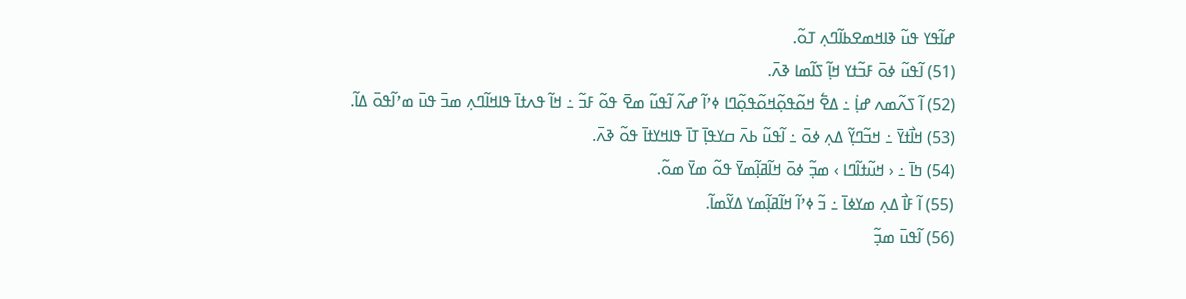ߝߊ߬ߟߌ ߟߎ߬ ߢߊߞߘߐߕߊ߬ߣߍ߲ ߠߋ߬.
(51) ߊ߬ߟߎ߬ ߦߋ߫ ߓߏ߬ߙߌ ߞߊ߲߬ ߖߊ߬ߘߊ ߢߍ߫.
(52) ߊ߬ ߖߍ߬ߘߍ ߝߊ߲߭ ߸ ߡߐ߱ ߞߋ߬ߟߋ߲߬ߞߋ߬ߟߋ߲߬ߣߊ ߦߴߊ߬ ߝߍ߬ ߊ߬ߟߎ߬ ߘߐ߫ ߟߋ߬ ߓߏ߬ ߸ ߞߊ߬ ߟߍߙߊ߫ ߟߊߞߊ߬ߣߍ߲ ߘߏ߫ ߟߎ߫ ߘߴߊ߬ߟߋ߫ ߡߊ߬.
(53) ߞߊ߯ߙߌ߫ ߸ ߞߏ߬ߣߌ߲߬ ߡߍ߲ ߦߋ߫ ߸ ߊ߬ߟߎ߬ ߕߍ߫ ߛߌߟߊ߲߫ ߠߊ߫ ߟߊߞߌߙߊ߫ ߟߋ߬ ߢߍ߫.
(54) ߤߊ߫ ߸ ‹ ߞߎ߬ߙߊ߬ߣߊ › ߘߏ߲߬ ߦߋ߫ ߞߊ߬ߥߊ߲߬ߘߌ߫ ߟߋ߬ ߘߌ߫ ߘߋ߬.
(55) ߊ߬ ߓߊ߯ ߡߍ߲ ߘߌߦߊ߫ ߸ ߏ߬ ߦߴߊ߬ ߞߊ߬ߥߊ߲߬ߘߌ ߡߌ߬ߘߊ߬.
(56) ߊ߬ߟߎ߫ ߘߏ߲߬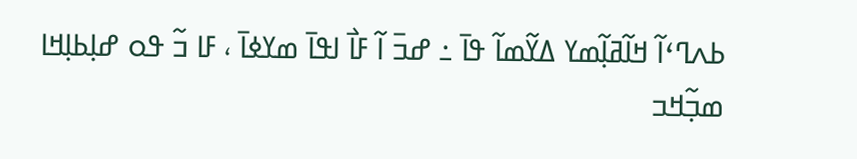ߕߍߣߵߊ߬ ߞߊ߬ߥߊ߲߬ߘߌ ߡߌ߬ߘߊ߬ ߟߊ߫ ߸ ߝߏ߫ ߊ߬ ߓߊ߯ ߊߟߊ߫ ߘߌߦߊ߫ ، ߓߊ ߏ߬ ߟߋ ߝߊ߲ߕߊ߲ߞߊ ߘߏ߲߬ߞߏ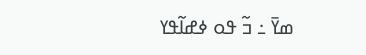ߘߌ߫ ߸ ߏ߬ ߟߋ ߦߝߊ߬ߟߌ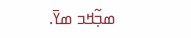ߘߏ߲߬ߞߏ ߘߌ߫.